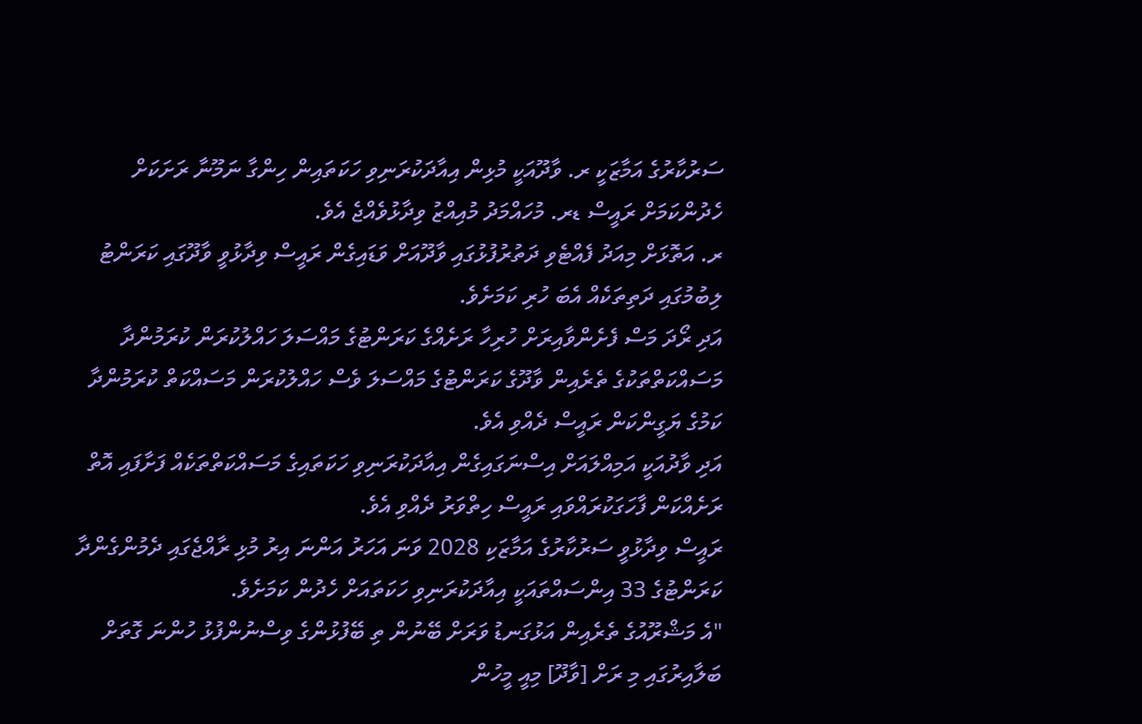ސަރުކާރުގެ އަމާޒަކީ ރ. ވާދޫއަކީ މުޅިން އިއާދަކުރަނިވި ހަކަތައިން ހިންގާ ނަމޫނާ ރަށަކަށް ހެދުންކަމަށް ރައީސް ޑރ. މުހައްމަދު މުއިއްޒު ވިދާޅުވެއްޖެ އެވެ.
ރ. އަތޮޅަށް މިއަދު ފެއްޓެވި ދަތުރުފުޅުގައި ވާދޫއަށް ވަޑައިގެން ރައީސް ވިދާޅުވީ ވާދޫގައި ކަރަންޓު ލިބުމުގައި ދަތިތަކެއް އެބަ ހުރި ކަމަށެވެ.
އަދި ރޯދަ މަސް ފެށެންވާއިރަށް ހުރިހާ ރަށެއްގެ ކަރަންޓުގެ މައްސަލަ ހައްލުކުރަން ކުރަމުންދާ މަސައްކަތްތަކުގެ ތެރެއިން ވާދޫގެ ކަރަންޓުގެ މައްސަލަ ވެސް ހައްލުކުރަން މަސައްކަތް ކުރަމުންދާ ކަމުގެ ޔަގީންކަން ރައީސް ދެއްވި އެވެ.
އަދި ވާދުއަކީ އަމިއްލައަށް އިސްނަގައިގެން އިއާދަކުރަނިވި ހަކަތައިގެ މަސައްކަތްތަކެއް ފަށާފައި އޮތް ރަށެއްކަން ފާހަގަކުރައްވައި ރައީސް ހިތްވަރު ދެއްވި އެވެ.
ރައީސް ވިދާޅުވީ ސަރުކާރުގެ އަމާޒަކި 2028 ވަނަ އަހަރު އަންނަ އިރު މުޅި ރާއްޖެގައި ދެމުންގެންދާ ކަރަންޓުގެ 33 އިންސައްތައަކީ އިއާދަކުރަނިވި ހަކަތައަށް ހެދުން ކަމަށެވެ.
"އެ މަޝްރޫއުގެ ތެރެއިން އަޅުގަނޑު ވަރަށް ބޭނުން ތި ބޭފުޅުންގެ ވިސްނުންފުޅު ހުންނަ ގޮތަށް ބަލާއިރުގައި މި ރަށް [ވާދޫ] މިއީ މީހުން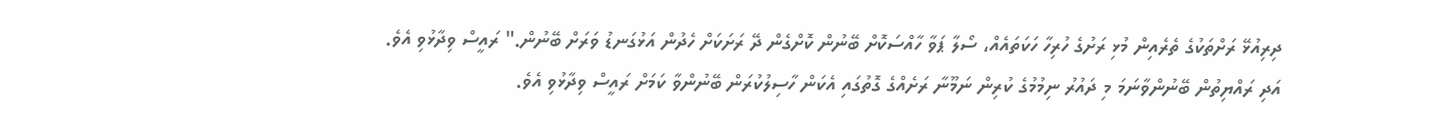ދިރިއުޅޭ ރަށްތަކުގެ ތެރެއިން މުޅި ރަށުގެ ހުރިހާ ހަކަތައެއް، ސޯލާ ޕަވާ ހާއްސަކޮށް ބޭނުން ކޮށްގެން ދޭ ރަށަކަށް ހެދުން އަޅުގަނޑު ވަރަށް ބޭނުން." ރައީސް ވިދާޅުވި އެވެ.
އަދި ރައްޔިތުން ބޭނުންވާނަމަ މި ދައުރު ނިމުމުގެ ކުރިން ނަމޫނާ ރަށެއްގެ ގޮތުގައި އެކަން ހާސިލުކުރަން ބޭނުންވާ ކަމަށް ރައީސް ވިދާޅުވި އެވެ.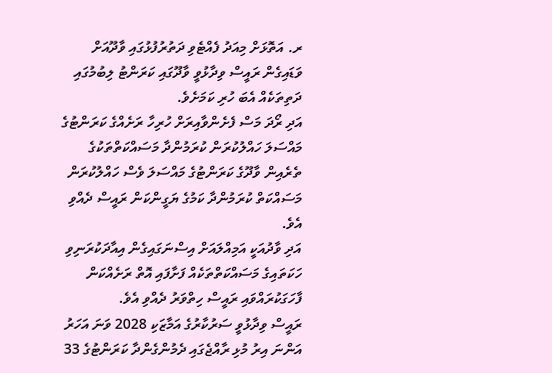ރ. އަތޮޅަށް މިއަދު ފެއްޓެވި ދަތުރުފުޅުގައި ވާދޫއަށް ވަޑައިގެން ރައީސް ވިދާޅުވީ ވާދޫގައި ކަރަންޓު ލިބުމުގައި ދަތިތަކެއް އެބަ ހުރި ކަމަށެވެ.
އަދި ރޯދަ މަސް ފެށެންވާއިރަށް ހުރިހާ ރަށެއްގެ ކަރަންޓުގެ މައްސަލަ ހައްލުކުރަން ކުރަމުންދާ މަސައްކަތްތަކުގެ ތެރެއިން ވާދޫގެ ކަރަންޓުގެ މައްސަލަ ވެސް ހައްލުކުރަން މަސައްކަތް ކުރަމުންދާ ކަމުގެ ޔަގީންކަން ރައީސް ދެއްވި އެވެ.
އަދި ވާދުއަކީ އަމިއްލައަށް އިސްނަގައިގެން އިއާދަކުރަނިވި ހަކަތައިގެ މަސައްކަތްތަކެއް ފަށާފައި އޮތް ރަށެއްކަން ފާހަގަކުރައްވައި ރައީސް ހިތްވަރު ދެއްވި އެވެ.
ރައީސް ވިދާޅުވީ ސަރުކާރުގެ އަމާޒަކި 2028 ވަނަ އަހަރު އަންނަ އިރު މުޅި ރާއްޖެގައި ދެމުންގެންދާ ކަރަންޓުގެ 33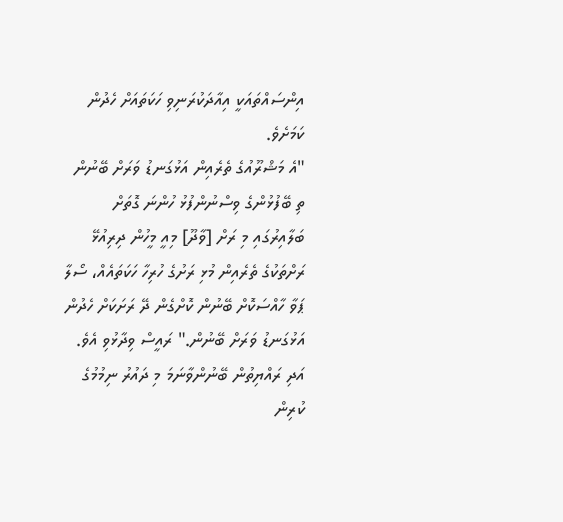އިންސައްތައަކީ އިއާދަކުރަނިވި ހަކަތައަށް ހެދުން ކަމަށެވެ.
"އެ މަޝްރޫއުގެ ތެރެއިން އަޅުގަނޑު ވަރަށް ބޭނުން ތި ބޭފުޅުންގެ ވިސްނުންފުޅު ހުންނަ ގޮތަށް ބަލާއިރުގައި މި ރަށް [ވާދޫ] މިއީ މީހުން ދިރިއުޅޭ ރަށްތަކުގެ ތެރެއިން މުޅި ރަށުގެ ހުރިހާ ހަކަތައެއް، ސޯލާ ޕަވާ ހާއްސަކޮށް ބޭނުން ކޮށްގެން ދޭ ރަށަކަށް ހެދުން އަޅުގަނޑު ވަރަށް ބޭނުން." ރައީސް ވިދާޅުވި އެވެ.
އަދި ރައްޔިތުން ބޭނުންވާނަމަ މި ދައުރު ނިމުމުގެ ކުރިން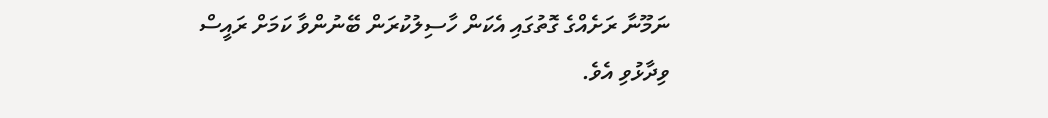ނަމޫނާ ރަށެއްގެ ގޮތުގައި އެކަން ހާސިލުކުރަން ބޭނުންވާ ކަމަށް ރައީސް ވިދާޅުވި އެވެ.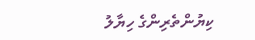ކިޔުންތެރިންގެ ހިޔާލު